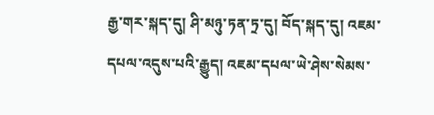རྒྱ་གར་སྐད་དུ། ཤི་མཉུ་ཏན་ཏྲ་དུ། བོད་སྐད་དུ། འཇམ་དཔལ་འདུས་པའི་རྒྱུད། འཇམ་དཔལ་ཡེ་ཤེས་སེམས་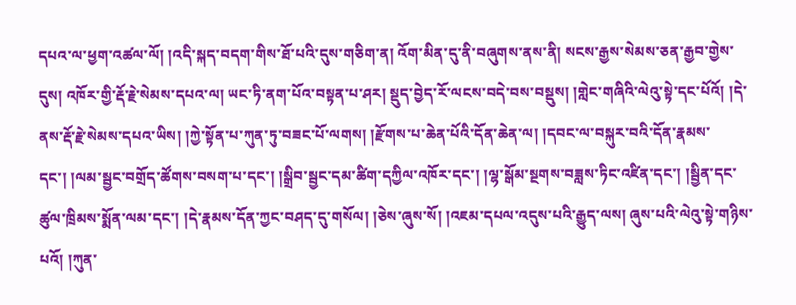དཔའ་ལ་ཕྱག་འཚལ་ལོ། །འདི་སྐད་བདག་གིས་ཐོ་པའི་དུས་གཅིག་ན། འོག་མིན་དུ་ནི་བཞུགས་ནས་ནི། སངས་རྒྱས་སེམས་ཅན་རྒྱབ་གྱེས་དུས། འཁོར་གྱི་རྡོ་རྗེ་སེམས་དཔའ་ལ། ཡང་ཏི་ནག་པོའ་བསྟན་པ་ཤར། སྡུད་བྱེད་རོ་ལངས་བདེ་བས་བསྡུས། །གླེང་གཞིའི་ལེའུ་སྟེ་དང་པོའོ། །དེ་ནས་རྡོ་རྗེ་སེམས་དཔའ་ཡིས། །ཀྱེ་སྟོན་པ་ཀུན་ཏུ་བཟང་པོ་ལགས། །རྫོགས་པ་ཆེན་པོའི་དོན་ཆེན་ལ། །དབང་ལ་བསྐུར་བའི་དོན་རྣམས་དང་། །ལམ་སྦྱང་བགྲོད་ཚོགས་བསག་པ་དང་། །སྒྲིབ་སྦྱང་དམ་ཚིག་དཀྱིལ་འཁོར་དང་། །ལྷ་སྒོམ་སྔགས་བཟླས་ཏིང་འཛིན་དང་། །སྦྱིན་དང་ཚུལ་ཁྲིམས་སྨོན་ལམ་དང་། །དེ་རྣམས་དོན་ཀྱང་བཤད་དུ་གསོལ། །ཅེས་ཞུས་སོ། །འཇམ་དཔལ་འདུས་པའི་རྒྱུད་ལས། ཞུས་པའི་ལེའུ་སྟེ་གཉིས་པའོ། །ཀུན་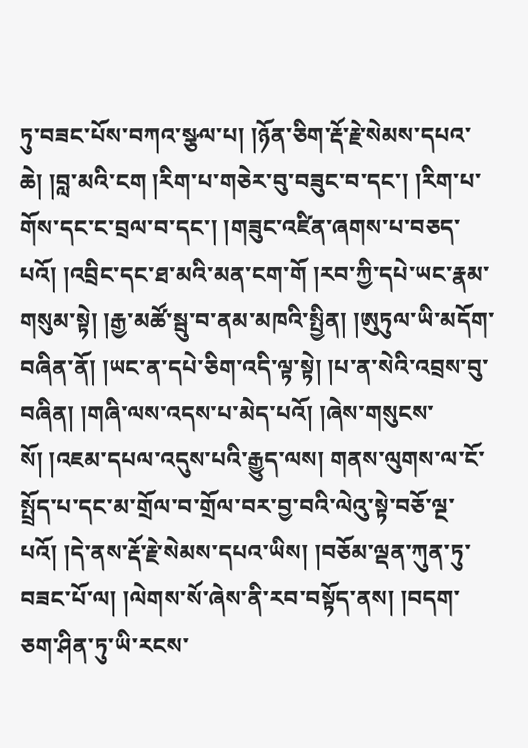ཏུ་བཟང་པོས་བཀའ་སྩལ་པ། །ཉོན་ཅིག་རྡོ་རྗེ་སེམས་དཔའ་ཆེ། །བླ་མའི་ངག །རིག་པ་གཅེར་བུ་བཟུང་བ་དང་། །རིག་པ་གོས་དང་ང་བྲལ་བ་དང་། །གཟུང་འཛིན་ཞགས་པ་བཅད་པའོ། །འབྲིང་དང་ཐ་མའི་མན་ངག་གོ །རབ་ཀྱི་དཔེ་ཡང་རྣམ་གསུམ་སྟེ། །རྒྱ་མཚོ་སྦུ་བ་ནམ་མཁའི་སྤྱིན། །ཨུཏུལ་ཡི་མདོག་བཞིན་ནོ། །ཡང་ན་དཔེ་ཅིག་འདི་ལྟ་སྟེ། །པ་ན་སེའི་འབྲས་བུ་བཞིན། །གཞི་ལས་འདས་པ་མེད་པའོ། །ཞེས་གསུངས་སོ། །འཇམ་དཔལ་འདུས་པའི་རྒྱུད་ལས། གནས་ལུགས་ལ་ངོ་སྤྲོད་པ་དང་མ་གྲོལ་བ་གྲོལ་བར་བྱ་བའི་ལེའུ་སྟེ་བཅོ་ལྔ་པའོ། །དེ་ནས་རྡོ་རྗེ་སེམས་དཔའ་ཡིས། །བཅོམ་ལྡན་ཀུན་ཏུ་བཟང་པོ་ལ། །ལེགས་སོ་ཞེས་ནི་རབ་བསྟོད་ནས། །བདག་ཅག་ཤིན་ཏུ་ཡི་རངས་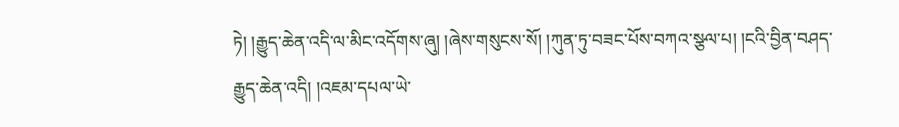ཏེ། །རྒྱུད་ཆེན་འདི་ལ་མིང་འདོགས་ཞུ། །ཞེས་གསུངས་སོ། །ཀུན་ཏུ་བཟང་པོས་བཀའ་སྩལ་པ། །ངའི་བྱིན་བཤད་རྒྱུད་ཆེན་འདི། །འཇམ་དཔལ་ཡེ་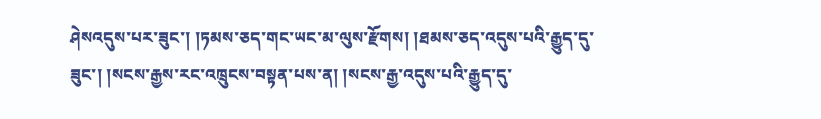ཤེསའདུས་པར་ཟུང་། །ཏམས་ཅད་གང་ཡང་མ་ལུས་རྫོགས། །ཐམས་ཅད་འདུས་པའི་རྒྱུད་དུ་ཟུང་། །སངས་རྒྱས་རང་འཁྲུངས་བསྟན་པས་ན། །སངས་རྒྱ་འདུས་པའི་རྒྱུད་དུ་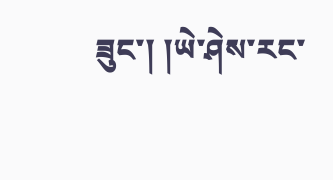ཟུང་། །ཡེ་ཤེས་རང་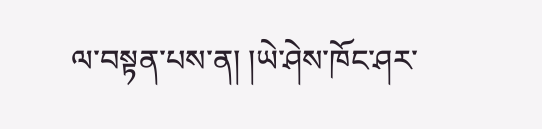ལ་བསྟན་པས་ན། །ཡེ་ཤེས་ཁོང་ཤར་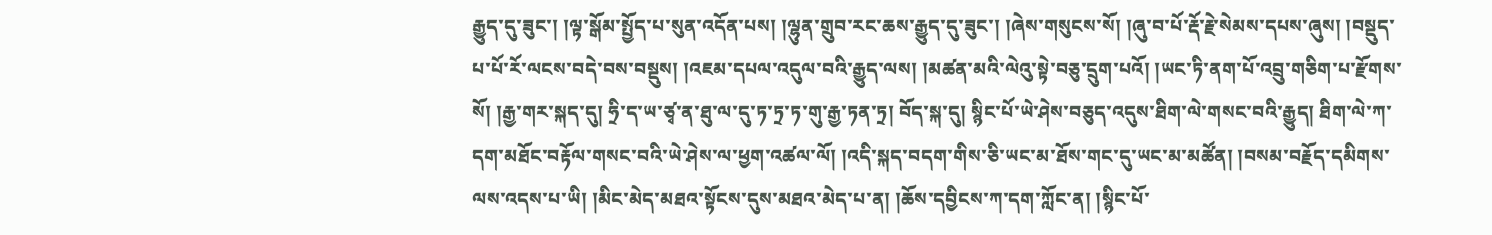རྒྱུད་དུ་ཟུང་། །ལྟ་སྒོམ་སྤྱོད་པ་སུན་འདོན་པས། །ལྷུན་གྲུབ་རང་ཆས་རྒྱུད་དུ་ཟུང་། །ཞེས་གསུངས་སོ། །ཞུ་བ་པོ་རྡོ་རྗེ་སེམས་དཔས་ཞུས། །བསྡུད་པ་པོ་རོ་ལངས་བདེ་བས་བསྡུས། །འཇམ་དཔལ་འདུལ་བའི་རྒྱུད་ལས། །མཚན་མའི་ལེའུ་སྟེ་བཅུ་དྲུག་པའོ། །ཡང་ཏི་ནག་པོ་འབྲུ་གཅིག་པ་རྫོགས་སོ། །རྒྱ་གར་སྐད་དུ། ཧྲི་ད་ཡ་ཙྭ་ན་ཐུ་ལ་དུ་ཏ་ཏྲ་ཏ་གུ་རྒྱ་ཏན་ཏྲ། བོད་སྐ་དུ། སྙིང་པོ་ཡེ་ཤེས་བཅུད་འདུས་ཐིག་ལེ་གསང་བའི་རྒྱུད། ཐིག་ལེ་ཀ་དག་མཐོང་བརྟོལ་གསང་བའི་ཡེ་ཤེས་ལ་ཕྱག་འཚལ་ལོ། །འདི་སྐད་བདག་གིས་ཅི་ཡང་མ་ཐོས་གང་དུ་ཡང་མ་མཚོན། །བསམ་བརྗོད་དམིགས་ལས་འདས་པ་ཡི། །མིང་མེད་མཐའ་སྟོངས་དུས་མཐའ་མེད་པ་ན། །ཆོས་དབྱིངས་ཀ་དག་ཀློང་ན། །སྙིང་པོ་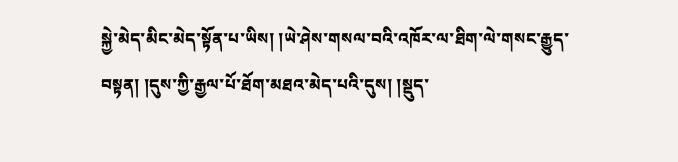སྐྱེ་མེད་མིང་མེད་སྟོན་པ་ཡིས། །ཡེ་ཤེས་གསལ་བའི་འཁོར་ལ་ཐིག་ལེ་གསང་རྒྱུད་བསྟན། །དུས་ཀྱི་རྒྱལ་པོ་ཐོག་མཐའ་མེད་པའི་དུས། །སྡུད་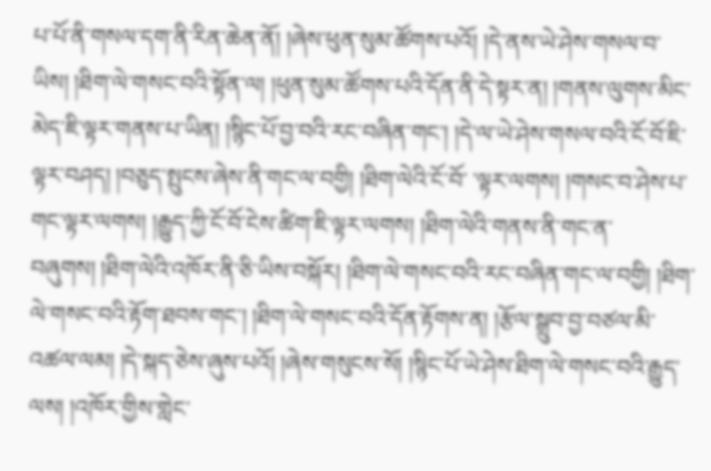པ་པོ་ནི་གསལ་དག་ནི་རིན་ཆེན་ནོ། །ཞེས་ཕུན་སུམ་ཚོགས་པའོ། །དེ་ནས་ཡེ་ཤེས་གསལ་བ་ཡིས། །ཐིག་ལེ་གསང་བའི་སྟོན་ལ། །ཕུན་སུམ་ཚོགས་པའི་དོན་ནི་དེ་སྟར་ན། །གནས་ལུགས་མིང་མེད་ཇི་ལྟར་གནས་པ་ཡིན། །སྙིང་པོ་བྱ་བའི་རང་བཞིན་གང་། །དེ་ལ་ཡེ་ཤེས་གསལ་བའི་ངོ་བོ་ཇི་ལྟར་བཤད། །བཅུད་སྤུངས་ཞེས་ནི་གང་ལ་བགྱི། །ཐིག་ལེའི་ངོ་བོ་ ་ལྟར་ལགས། །གསང་བ་ཤེས་པ་གང་ལྟར་ལགས། །རྒྱུད་ཀྱི་ངོ་བོ་ངེས་ཚིག་ཇི་ལྟར་ལགས། །ཐིག་ལེའི་གནས་ནི་གང་ན་བཞུགས། །ཐིག་ལེའི་འཁོར་ནི་ཅི་ཡིས་བསྐོར། །ཐིག་ལེ་གསང་བའི་རང་བཞིན་གང་ལ་བགྱི། །ཐིག་ལེ་གསང་བའི་རྟོག་ཐབས་གང་། །ཐིག་ལེ་གསང་བའི་དོན་རྟོགས་ན། །རྩོལ་སྒྲུབ་བྱ་བཙལ་མི་འཚལ་ལམ། །དེ་སྐད་ཅེས་ཞུས་པའོ། །ཞེས་གསུངས་སོ། །སྙིང་པོ་ཡེ་ཤེས་ཐིག་ལེ་གསང་བའི་རྒྱུད་ལས། །འཁོར་གྱིས་གླེང་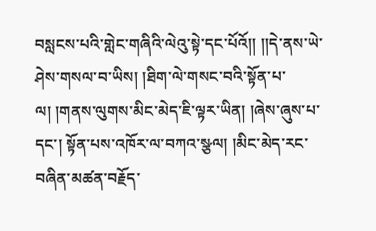བསླངས་པའི་གླེང་གཞིའི་ལེའུ་སྟེ་དང་པོའོ།། །།དེ་ནས་ཡེ་ཤེས་གསལ་བ་ཡིས། །ཐིག་ལེ་གསང་བའི་སྟོན་པ་ལ། །གནས་ལུགས་མིང་མེད་ཇི་ལྟར་ཡིན། །ཞེས་ཞུས་པ་དང་། སྟོན་པས་འཁོར་ལ་བཀའ་སྩལ། །མིང་མེད་རང་བཞིན་མཚན་བརྗོད་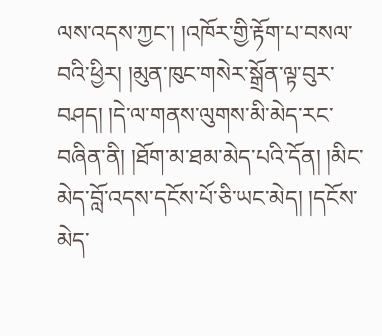ལས་འདས་ཀྱང་། །འཁོར་གྱི་རྟོག་པ་བསལ་བའི་ཕྱིར། །མུན་ཁུང་གསེར་སྒྲོན་ལྟ་བུར་བཤད། །དེ་ལ་གནས་ལུགས་མི་མེད་རང་བཞིན་ནི། །ཐོག་མ་ཐམ་མེད་པའི་དོན། །མིང་མེད་བློ་འདས་དངོས་པོ་ཅི་ཡང་མེད། །དངོས་མེད་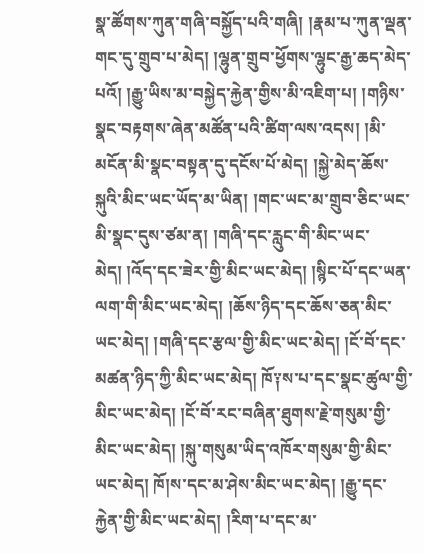སྣ་ཚོགས་ཀུན་གཞི་བསྐྱོད་པའི་གཞི། །རྣམ་པ་ཀུན་ལྡན་གང་དུ་གྲུབ་པ་མེད། །ལྷུན་གྲུབ་ཕྱོགས་ལྷུང་རྒྱ་ཆད་མེད་པའོ། །རྒྱུ་ཡིས་མ་བསྐྱེད་རྐྱེན་གྱིས་མི་འཇིག་པ། །གཉིས་སྣང་བརྟགས་ཞེན་མཚོན་པའི་ཚིག་ལས་འདས། །མི་མངོན་མི་སྣང་བསྟན་དུ་དངོས་པོ་མེད། །སྐྱེ་མེད་ཆོས་སྐུའི་མིང་ཡང་ཡོད་མ་ཡིན། །གང་ཡང་མ་གྲུབ་ཅིང་ཡང་མི་སྣང་དུས་ཙམ་ན། །གཞི་དང་རླུང་གི་མིང་ཡང་མེད། །འོད་དང་ཟེར་གྱི་མིང་ཡང་མེད། །སྙིང་པོ་དང་ཡན་ལག་གི་མིང་ཡང་མེད། །ཆོས་ཉིད་དང་ཆོས་ཅན་མིང་ཡང་མེད། །གཞི་དང་རྩལ་གྱི་མིང་ཡང་མེད། །ངོ་བོ་དང་མཚན་ཉིད་ཀྱི་མིང་ཡང་མེད། ཁོ༑ས་པ་དང་སྣང་ཚུལ་གྱི་མིང་ཡང་མེད། །ངོ་བོ་རང་བཞིན་ཐུགས་རྗེ་གསུམ་གྱི་མིང་ཡང་མེད། །སྐུ་གསུམ་ཡིད་འཁོར་གསུམ་གྱི་མིང་ཡང་མེད། ཁོ།ས་དང་མ་ཤེས་མིང་ཡང་མེད། །རྒྱུ་དང་རྐྱེན་གྱི་མིང་ཡང་མེད། །རིག་པ་དང་མ་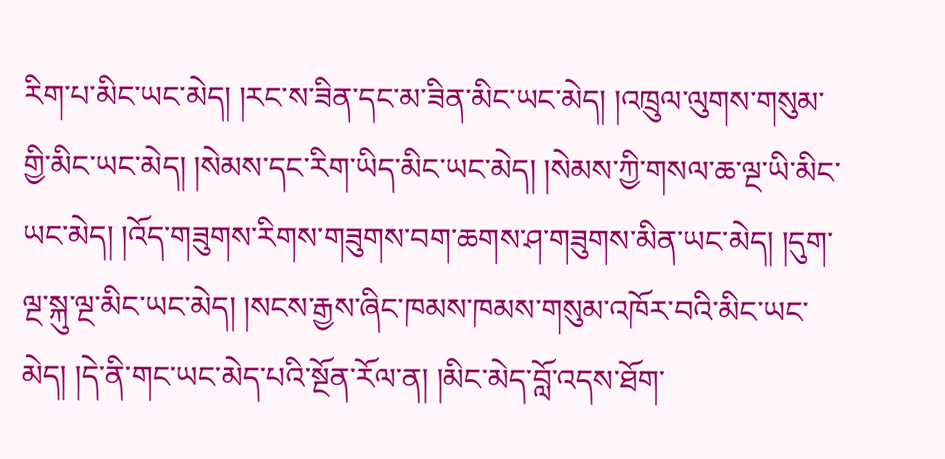རིག་པ་མིང་ཡང་མེད། །རང་ས་ཟིན་དང་མ་ཟིན་མིང་ཡང་མེད། །འཁྲུལ་ལུགས་གསུམ་གྱི་མིང་ཡང་མེད། །སེམས་དང་རིག་ཡིད་མིང་ཡང་མེད། །སེམས་ཀྱི་གསལ་ཆ་ལྔ་ཡི་མིང་ཡང་མེད། །འོད་གཟུགས་རིགས་གཟུགས་བག་ཆགས་ཤ་གཟུགས་མིན་ཡང་མེད། །དུག་ལྔ་སྐུ་ལྔ་མིང་ཡང་མེད། །སངས་རྒྱས་ཞིང་ཁམས་ཁམས་གསུམ་འཁོར་བའི་མིང་ཡང་མེད། །དེ་ནི་གང་ཡང་མེད་པའི་སྔོན་རོལ་ན། །མིང་མེད་བློ་འདས་ཐོག་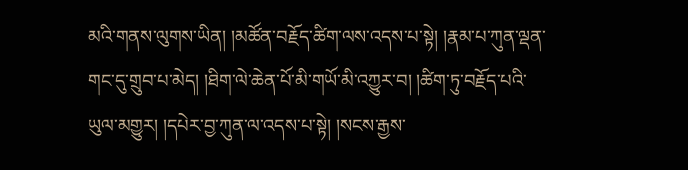མའི་གནས་ལུགས་ཡིན། །མཚོན་བརྗོད་ཚིག་ལས་འདས་པ་སྟེ། །རྣམ་པ་ཀུན་ལྡན་གང་དུ་གྲུབ་པ་མེད། །ཐིག་ལེ་ཆེན་པོ་མི་གཡོ་མི་འཀྱུར་བ། །ཚིག་ཏུ་བརྗོད་པའི་ཡུལ་མགྱུར། །དཔེར་བྱ་ཀུན་ལ་འདས་པ་སྟེ། །སངས་རྒྱས་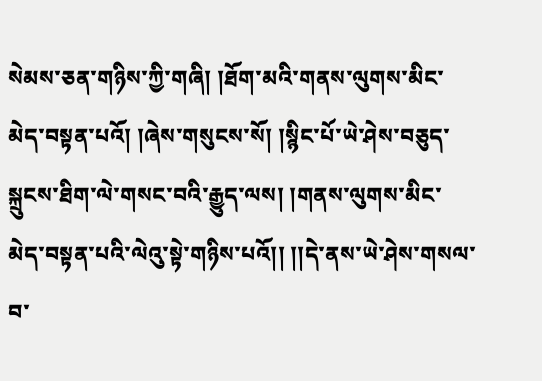སེམས་ཅན་གཉིས་ཀྱི་གཞི། །ཐོག་མའི་གནས་ལུགས་མིང་མེད་བསྟན་པའོ། །ཞེས་གསུངས་སོ། །སྙིང་པོ་ཡེ་ཤེས་བཅུད་སྐྲུངས་ཐིག་ལེ་གསང་བའི་རྒྱུད་ལས། །གནས་ལུགས་མིང་མེད་བསྟན་པའི་ལེའུ་སྟེ་གཉིས་པའོ།། །།དེ་ནས་ཡེ་ཤེས་གསལ་བ་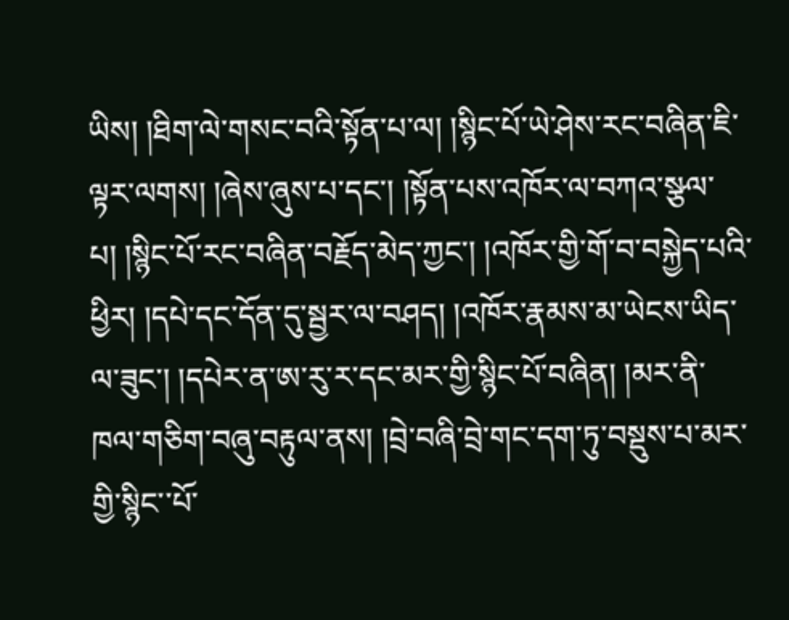ཡིས། །ཐིག་ལེ་གསང་བའི་སྟོན་པ་ལ། །སྙིང་པོ་ཡེ་ཤེས་རང་བཞིན་ཇི་ལྟར་ལགས། །ཞེས་ཞུས་པ་དང་། །སྟོན་པས་འཁོར་ལ་བཀའ་སྩལ་པ། །སྙིང་པོ་རང་བཞིན་བརྗོད་མེད་ཀྱང་། །འཁོར་གྱི་གོ་བ་བསྐྱེད་པའི་ཕྱིར། །དཔེ་དང་དོན་དུ་སྦྱར་ལ་བཤད། །འཁོར་རྣམས་མ་ཡེངས་ཡིད་ལ་ཟུང་། །དཔེར་ན་ཨ་རུ་ར་དང་མར་གྱི་སྙིང་པོ་བཞིན། །མར་ནི་ཁལ་གཅིག་བཞུ་བརྟུལ་ནས། །བྲེ་བཞི་བྲེ་གང་དག་ཏུ་བསྡུས་པ་མར་གྱི་སྙིང་་པོ་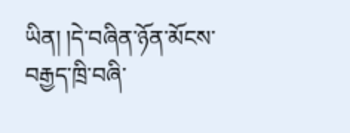ཡིན། །དེ་བཞིན་ཉོན་མོངས་བརྒྱད་ཁྲི་བཞི་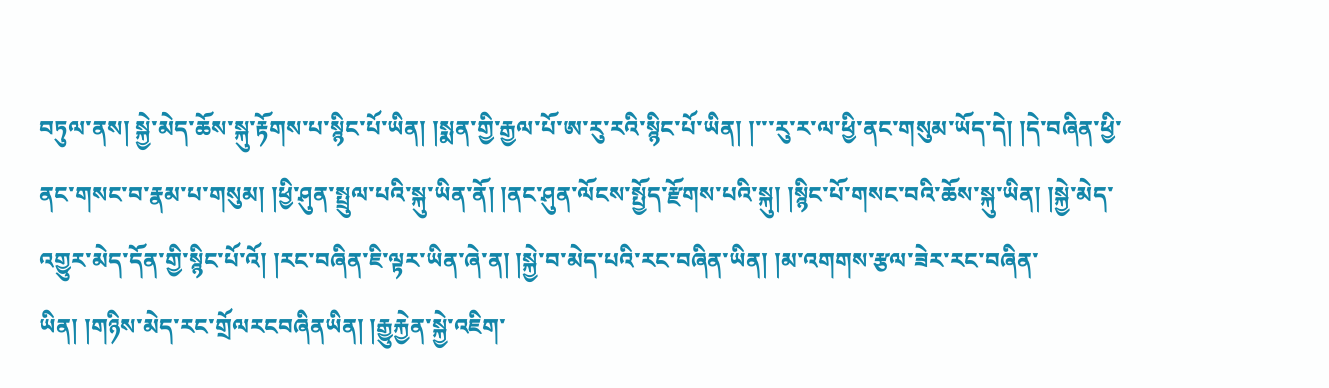བཏུལ་ནས། སྐྱེ་མེད་ཆོས་སྐུ་རྟོགས་པ་སྙིང་པོ་ཡིན། །སྨན་གྱི་རྒྱལ་པོ་ཨ་རུ་རའི་སྙིང་པོ་ཡིན། །་་་རུ་ར་ལ་ཕྱི་ནང་གསུམ་ཡོད་དེ། །དེ་བཞིན་ཕྱི་ནང་གསང་བ་རྣམ་པ་གསུམ། །ཕྱི་ཤུན་སྤྲུལ་པའི་སྐུ་ཡིན་ནོ། །ནང་ཤུན་ལོངས་སྤྱོད་རྫོགས་པའི་སྐུ། །སྙིང་པོ་གསང་བའི་ཆོས་སྐུ་ཡིན། །སྐྱེ་མེད་འགྱུར་མེད་དོན་གྱི་སྙིང་པོ་འོ། །རང་བཞིན་ཇི་ལྟར་ཡིན་ཞེ་ན། །སྐྱེ་བ་མེད་པའི་རང་བཞིན་ཡིན། །མ་འགགས་རྩལ་ཟེར་རང་བཞིན་ཡིན། །གཉིས་མེད་རང་གྲོལརངབཞིནཡིན། །རྒྱུརྐྱེན་སྐྱེ་འཇིག་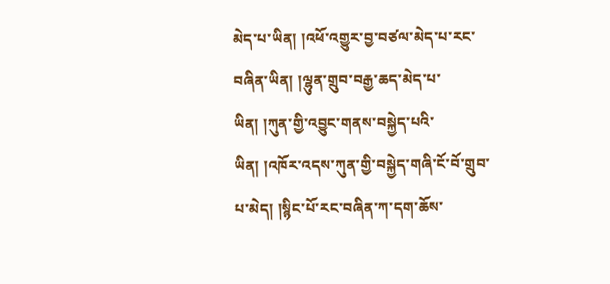མེད་པ་ཡིན། །འཕོ་འགྱུར་བྱ་བཙལ་མེད་པ་རང་བཞིན་ཡིན། །ལྷུན་གྲུབ་བརྒྱ་ཆད་མེད་པ་ཡིན། །ཀུན་གྱི་འབྱུང་གནས་བསྐྱེད་པའི་ཡིན། །འཁོར་འདས་ཀུན་གྱི་བསྐྱེད་གཞི་ངོ་བོ་གྲུབ་པ་མེད། །སྙིང་པོ་རང་བཞིན་ཀ་དག་ཆོས་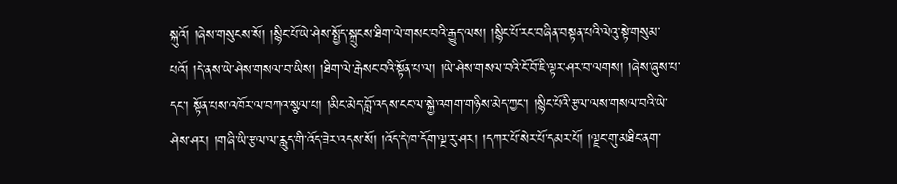སྐུའོ། །ཞེས་གསུངས་སོ། །སྙིང་པོ་ཡེ་ཤེས་སྤྱོད་སྐྲུངས་ཐིག་ལེ་གསང་བའི་རྒྱུད་ལས། །སྙིང་པོ་རང་བཞིན་བསྟན་པའི་ལེའུ་སྟེ་གསུམ་པའོ། །དེ་ནས་ཡེ་ཤེས་གསལ་བ་ཡིས། །ཐིག་ལེ་རྒེསང་བའི་སྟོན་པ་ལ། །ཡེ་ཤེས་གསལ་བའི་ངོ་བོ་ཇི་ལྟར་ཤར་བ་ལགས། །ཞེས་ཞུས་པ་དང་། སྟོན་པས་འཁོར་ལ་བཀའ་སྩལ་པ། །མིང་མེད་བློ་འདས་ངང་ལ་སྐྱེ་འགག་གཉིས་མེད་ཀྱང་། །སྙིང་པོའི་རྩལ་ལས་གསལ་བའི་ཡེ་ཤེས་ཤར། །གཞི་ཡི་རྩལ་ལ་རླུད་གི་འོད་ཟེར་འདས་སོ། །འོད་དེ་ཁ་དོག་ལྔ་རུ་ཤར། །དཀར་པོ་སེར་པོ་དམར་པོ། །ལྗང་གུ་མཐིང་ནག་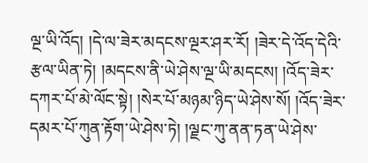ལྔ་ཡི་འོད། །དེ་ལ་ཟེར་མདངས་ལྔར་ཤར་རོ། །ཟེར་དེ་འོད་དེའི་རྩལ་ཡིན་ཏེ། །མདངས་ནི་ཡེ་ཤེས་ལྔ་ཡི་མདངས། །འོད་ཟེར་དཀར་པོ་མེ་ལོང་སྟེ། །སེར་པོ་མཉམ་ཉིད་ཡེ་ཤེས་སོ། །འོད་ཟེར་དམར་པོ་ཀུན་རྟོག་ཡེ་ཤེས་ཏེ། །ལྗང་ཀུ་ནན་ཏན་ཡེ་ཤེས་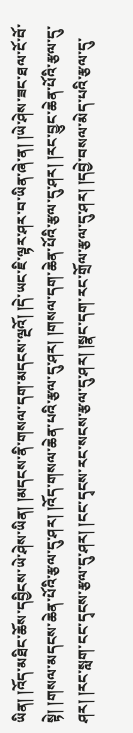ཡིན། །འོད་མཐིང་ཆོས་དབྱིངས་ཡེ་ཤེས་ཡིན། །མདངས་ནི་གསལ་དག་མདངས་ལྔའོ། །དེ་ཡང་ཇི་ལྟར་ཤར་བ་ཡིན་ཞེ་ན། །ཡེ་ཤེས་ཟང་ཐལ་ངོ་བོ་སྟེ། །གསལ་མདངས་ཆེན་པོའི་རྩལ་དུ་ཤར། །འོད་གསལ་ཆེན་པའི་རྩལ་དུ་ཤར། །གསལ་དག་ཆེན་པོའི་རྩལ་དུ་ཤར། །རང་བྱུང་ཆེན་པོའི་རྩལ་དུ་ཤར། །རང་སླག་ངང་དྭངས་རྩལ་དུ་ཤར། །ངང་དྭངས་རང་སངས་རྩལ་དུ་ཤར། །སྣང་དག་རང་གྲོལ་རྩལ་དུ་ཤར། །དབྱེ་བསལ་མེད་པའི་རྩལ་དུ་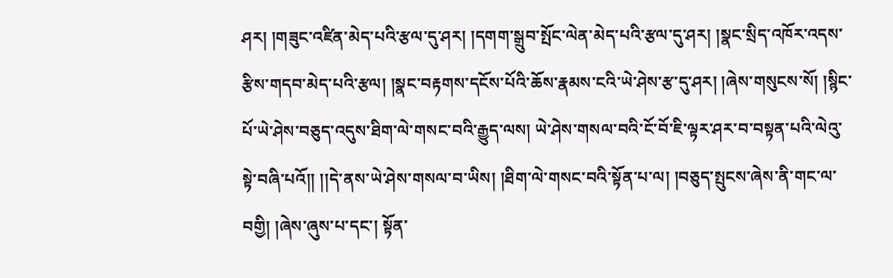ཤར། །གཟུང་འཛིན་མེད་པའི་རྩལ་དུ་ཤར། །དགག་སྒྲུབ་སྤོང་ལེན་མེད་པའི་རྩལ་དུ་ཤར། །སྣང་སྲིད་འཁོར་འདས་རྩིས་གདབ་མེད་པའི་རྩལ། །སྣང་བརྟགས་དངོས་པོའི་ཆོས་རྣམས་ངའི་ཡེ་ཤེས་རྩ་དུ་ཤར། །ཞེས་གསུངས་སོ། །སྙིང་པོ་ཡེ་ཤེས་བཅུད་འདུས་ཐིག་ལེ་གསང་བའི་རྒྱུད་ལས། ཡེ་ཤེས་གསལ་བའི་ངོ་བོ་ཇི་ལྟར་ཤར་བ་བསྟན་པའི་ལེའུ་སྟེ་བཞི་པའོ།། །།དེ་ནས་ཡེ་ཤེས་གསལ་བ་ཡིས། །ཐིག་ལེ་གསང་བའི་སྟོན་པ་ལ། །བཅུད་སྤུངས་ཞེས་ནི་གང་ལ་བགྱི། །ཞེས་ཞུས་པ་དང་། སྟོན་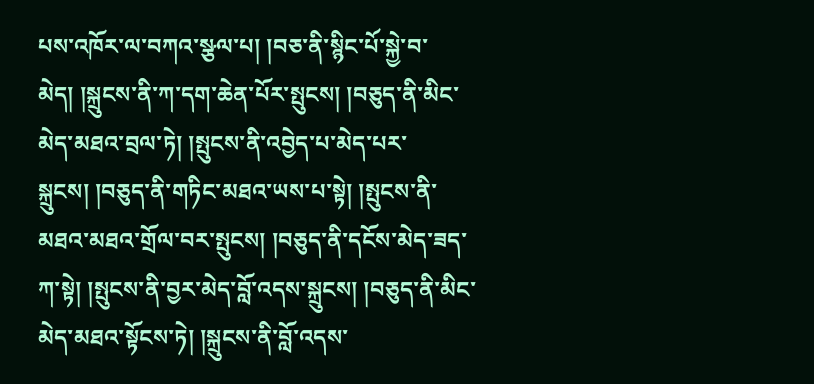པས་འཁོར་ལ་བཀའ་སྩལ་པ། །བཅ་ནི་སྙིང་པོ་སྐྱེ་བ་མེད། །སྐྲུངས་ནི་ཀ་དག་ཆེན་པོར་སྤུངས། །བཅུད་ནི་མིང་མེད་མཐའ་བྲལ་ཏེ། །སྤུངས་ནི་འབྱེད་པ་མེད་པར་སྐྲུངས། །བཅུད་ནི་གཏིང་མཐའ་ཡས་པ་སྟེ། །སྤུངས་ནི་མཐའ་མཐའ་གྲོལ་བར་སྤུངས། །བཅུད་ནི་དངོས་མེད་ཟད་ཀ་སྟེ། །སྤུངས་ནི་བྱར་མེད་བློ་འདས་སྐྲུངས། །བཅུད་ནི་མིང་མེད་མཐའ་སྟོངས་ཏེ། །སྐྲུངས་ནི་བློ་འདས་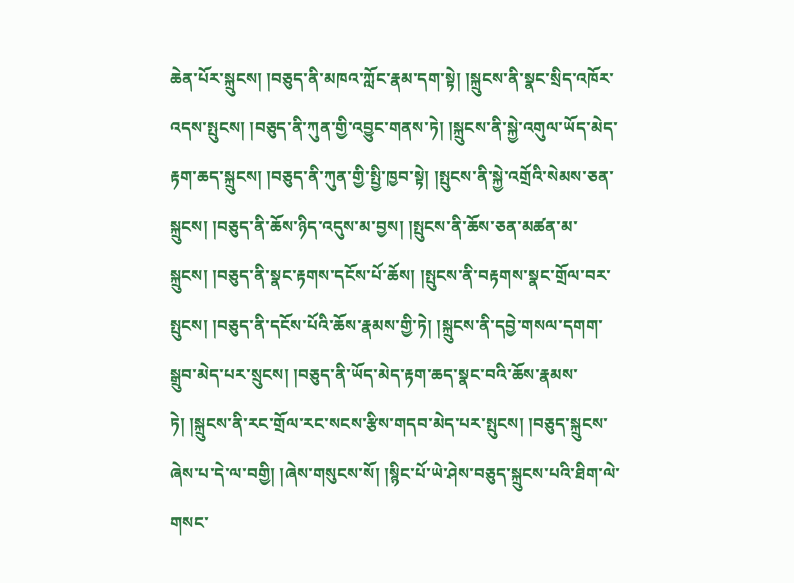ཆེན་པོར་སྐྲུངས། །བཅུད་ནི་མཁའ་ཀློང་རྣམ་དག་སྟེ། །སྐྲུངས་ནི་སྣང་སྲིད་འཁོར་འདས་སྤུངས། །བཅུད་ནི་ཀུན་གྱི་འབྱུང་གནས་ཏེ། །སྐྲུངས་ནི་སྐྱེ་འགུལ་ཡོད་མེད་རྟག་ཆད་སྐྲུངས། །བཅུད་ནི་ཀུན་གྱི་སྤྱི་ཁྱབ་སྟེ། །སྤུངས་ནི་སྐྱེ་འགྲོའི་སེམས་ཅན་སྐྲུངས། །བཅུད་ནི་ཆོས་ཉིད་འདུས་མ་བྱས། །སྤུངས་ནི་ཆོས་ཅན་མཚན་མ་སྐྲུངས། །བཅུད་ནི་སྣང་རྟགས་དངོས་པོ་ཆོས། །སྤུངས་ནི་བརྟགས་སྣང་གྲོལ་བར་སྤུངས། །བཅུད་ནི་དངོས་པོའི་ཆོས་རྣམས་གྱི་ཏེ། །སྐྲུངས་ནི་དབྱེ་གསལ་དགག་སྒྲུབ་མེད་པར་སྲུངས། །བཅུད་ནི་ཡོད་མེད་རྟག་ཆད་སྣང་བའི་ཆོས་རྣམས་ཏེ། །སྐྲུངས་ནི་རང་གྲོལ་རང་སངས་རྩིས་གདབ་མེད་པར་སྤུངས། །བཅུད་སྐྲུངས་ཞེས་པ་དེ་ལ་བགྱི། །ཞེས་གསུངས་སོ། །སྙིང་པོ་ཡེ་ཤེས་བཅུད་སྐྲུངས་པའི་ཐིག་ལེ་གསང་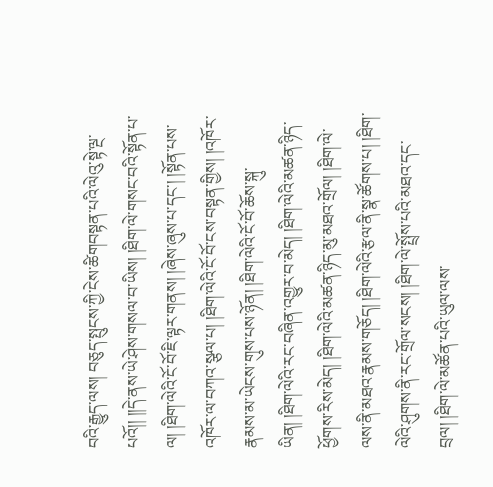བའི་རྒྱུད་ལས། བཅུད་སྤུངས་ཀྱི་ངེས་ཚིགབསྟན་པའི་ལེའུ་སྟེ་ལྔ་པའོ།། །།དེ་ནས་ཡེ་ཤེས་གསལ་བ་ཡིས། །ཐིག་ལེ་གསང་བའི་སྟོན་པ་ལ། །ཐིག་ལེའི་ངོ་བོ་ཇི་ལྟར་གནས། །ཞེས་ཞུས་པ་དང་། །སྟོན་པས་འཁོར་ལ་བཀའ་སྩལ་པ། །ཐིག་ལེའི་ངོ་བོ་ངས་བསྟན་གྱིས། །འཁོར་རྣམས་མ་ཡེངས་གུས་པས་ཉོན། །ཐིག་ལེའི་ངོ་བོ་ཆོས་སྐུ་ཡིན། །ཐིག་ལེའི་རང་བཞིན་འགྱུར་བ་མེད། །ཐིག་ལེའི་མཚན་ཉིད་ཕྱོགས་རིས་མེད། །ཐིག་ལེའི་མཚན་ཉིད་མུ་མཐའ་གྲོལ། །ཐིག་ལེ་ལས་ནི་མཐའ་རྣམས་གཅོད། །ཐིག་ལེའི་རྩལ་ནི་སྣ་ཚོགས་པ། །ཐིག་ལེའི་ཤུགས་ནི་རང་གྲོལ་སངས། །ཐིག་ལེ་སྤྲོས་པའི་མཐའ་དང་བྲལ། །ཐིག་ལེ་མཚོན་པའི་ཡུལ་ལས་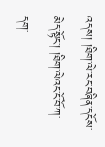འདས། །ཐིག་ལེ་རང་བཞིན་དངོས་མེད་སྟོང་། །ཐིག་ལེའང་ངོ་བོ་ཀ་དག་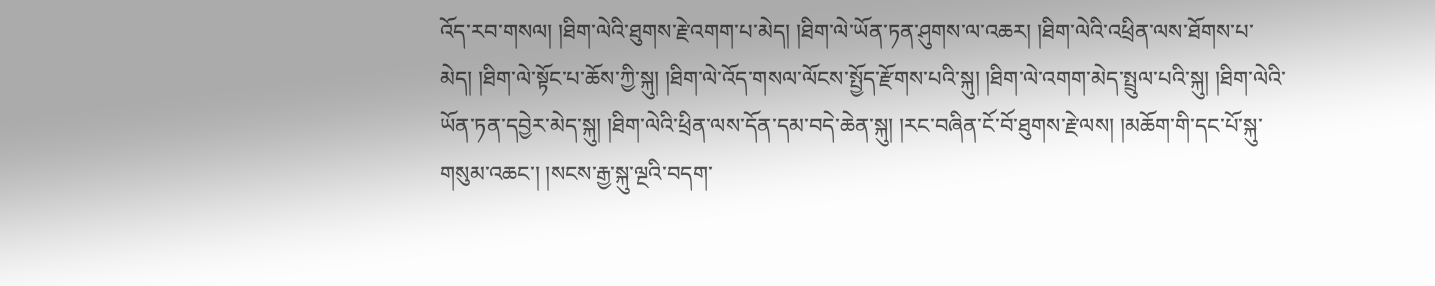འོད་རབ་གསལ། །ཐིག་ལེའི་ཐུགས་རྗེ་འགག་པ་མེད། །ཐིག་ལེ་ཡོན་ཏན་ཤུགས་ལ་འཆར། །ཐིག་ལེའི་འཕྲིན་ལས་ཐོགས་པ་མེད། །ཐིག་ལེ་སྟོང་པ་ཆོས་ཀྱི་སྐུ། །ཐིག་ལེ་འོད་གསལ་ལོངས་སྤྱོད་རྫོགས་པའི་སྐུ། །ཐིག་ལེ་འགག་མེད་སྤྲུལ་པའི་སྐུ། །ཐིག་ལེའི་ཡོན་ཏན་དབྱེར་མེད་སྐུ། །ཐིག་ལེའི་ཕྲིན་ལས་དོན་དམ་བདེ་ཆེན་སྐུ། །རང་བཞིན་ངོ་བོ་ཐུགས་རྗེ་ལས། །མཆོག་གི་དང་པོ་སྐུ་གསུམ་འཆང་། །སངས་རྒྱ་སྐུ་ལྔའི་བདག་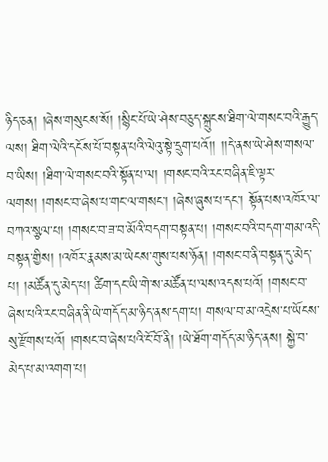ཉིད་ཅན། །ཞེས་གསུངས་སོ། །སྙིང་པོ་ཡེ་ཤེས་བཅུད་སྐྲུངས་ཐིག་ལེ་གསང་བའི་རྒྱུད་ལས། ཐིག་ལེའི་དངོས་པོ་བསྟན་པའི་ལེའུ་སྟེ་དྲུག་པའོ།། །།དེ་ནས་ཡེ་ཤེས་གསལ་བ་ཡིས། །ཐིག་ལེ་གསང་བའི་སྟོན་པ་ལ། །གསང་བའི་རང་བཞིན་ཇི་ལྟར་ལགས། །གསང་བ་ཞེས་པ་གང་ལ་གསང་། །ཞེས་ཞུས་པ་དང་། སྟོན་པས་འཁོར་ལ་བཀའ་སྩལ་པ། །གསང་བ་ཟ་བ་མོའི་བདག་བསྟན་པ། །གསང་བའི་བདག་གམ་འདི་བསྟན་གྱིས། །འཁོར་རྣམས་མ་ཡེངས་གུས་པས་ཉོན། །གསང་བ་ནི་བསྟན་དུ་མེད་པ། །མཚོན་དུ་མེད་པ། ཚིག་དང་ཡི་གེ་ས་མཚོན་པ་ལས་འདས་པའོ། །གསང་བ་ཞེས་པའི་རང་བཞིན་ནི་ཡེ་གདོད་མ་ཉིད་ནས་དག་པ། གསལ་བ་མ་འདྲེས་པ་ཡོངས་སུ་རྫོགས་པའོ། །གསང་བ་ཞེས་པའི་ངོ་བོ་ནི། །ཡེ་ཐོག་གདོད་མ་ཉིད་ནས། སྐྱེ་བ་མེད་པ་མ་འགག་པ།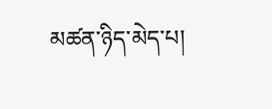མཚན་ཉིད་མེད་པ།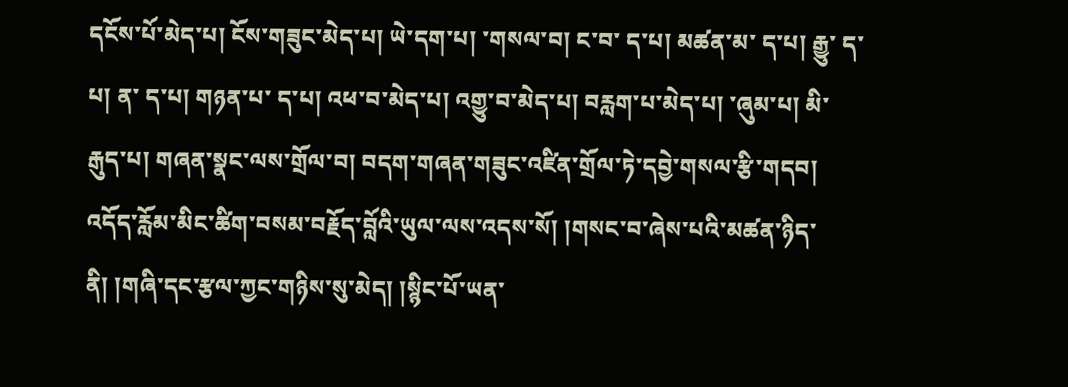དངོས་པོ་མེད་པ། ངོས་གཟུང་མེད་པ། ཡེ་དག་པ། ་གསལ་བ། ང་བ་ ད་པ། མཚན་མ་ ད་པ། རྒྱུ་ ད་པ། ན་ ད་པ། གཉན་པ་ ད་པ། འཕ་བ་མེད་པ། འགྱུ་བ་མེད་པ། བརླག་པ་མེད་པ། ་ཞུམ་པ། མི་རྒུད་པ། གཞན་སྣང་ལས་གྲོལ་བ། བདག་གཞན་གཟུང་འཛིན་གྲོལ་ཏེ་དབྱེ་གསལ་རྩི་གདབ། འདོད་རློམ་མིང་ཚིག་བསམ་བརྗོད་བློའི་ཡུལ་ལས་འདས་སོ། །གསང་བ་ཞེས་པའི་མཚན་ཉིད་ནི། །གཞི་དང་རྩལ་ཀྱང་གཉིས་སུ་མེད། །སྙིང་པོ་ཡན་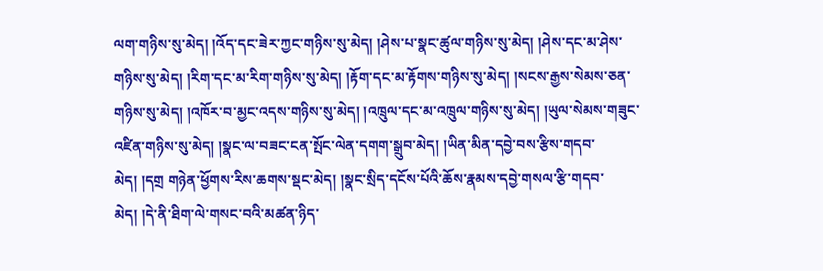ལག་གཉིས་སུ་མེད། །འོད་དང་ཟེར་ཀྱང་གཉིས་སུ་མེད། །ཤེས་པ་སྣང་ཚུལ་གཉིས་སུ་མེད། །ཤེས་དང་མ་ཤེས་གཉིས་སུ་མེད། །རིག་དང་མ་རིག་གཉིས་སུ་མེད། །རྟོག་དང་མ་རྟོགས་གཉིས་སུ་མེད། །སངས་རྒྱས་སེམས་ཅན་གཉིས་སུ་མེད། །འཁོར་བ་མྱང་འདས་གཉིས་སུ་མེད། །འཁྲུལ་དང་མ་འཁྲུལ་གཉིས་སུ་མེད། །ཡུལ་སེམས་གཟུང་འཛིན་གཉིས་སུ་མེད། །སྣང་ལ་བཟང་ངན་སྤོང་ལེན་དགག་སྒྲུབ་མེད། །ཡིན་མིན་དབྱེ་བས་རྩིས་གདབ་མེད། །དགྲ གཉེན་ཕྱོགས་རིས་ཆགས་སྡང་མེད། །སྣང་སྲིད་དངོས་པོའི་ཆོས་རྣམས་དབྱེ་གསལ་རྩི་གདབ་མེད། །དེ་ནི་ཐིག་ལེ་གསང་བའི་མཚན་ཉིད་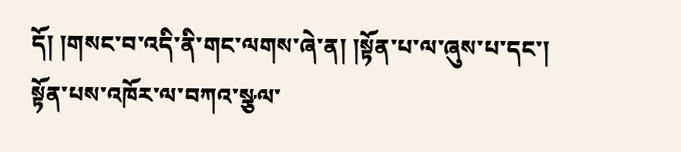དོ། །གསང་བ་འདི་ནི་གང་ལགས་ཞེ་ན། །སྟོན་པ་ལ་ཞུས་པ་དང་། སྟོན་པས་འཁོར་ལ་བཀའ་སྩལ་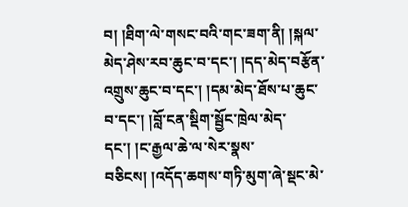བ། །ཐིག་ལེ་གསང་བའི་གང་ཟག་ནི། །སྐལ་མེད་ཤེས་རབ་ཆུང་བ་དང་། །དད་མེད་བརྩོན་འགྲུས་ཆུང་བ་དང་། །དམ་མེད་ཐོས་པ་ཆུང་བ་དང་། །བློ་ངན་སྡིག་སྦྱོང་ཁྲེལ་མེད་དང་། །ང་རྒྱལ་ཆེ་ལ་སེར་སྣས་བཅིངས། །འདོད་ཆགས་གཏི་མུག་ཞེ་སྡང་མེ་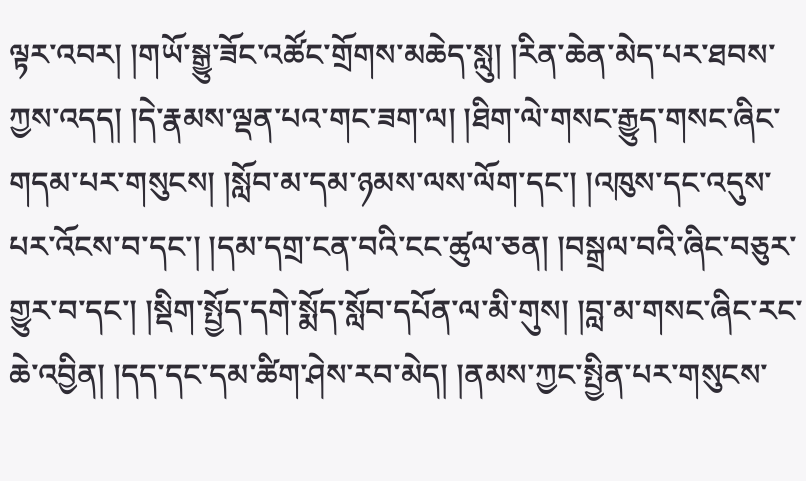ལྟར་འབར། །གཡོ་སྒྱུ་ཟོང་འཚོང་གྲོགས་མཆེད་སླུ། །རིན་ཆེན་མེད་པར་ཐབས་ཀྱས་འདད། །དེ་རྣམས་ལྡན་པའ་གང་ཟག་ལ། །ཐིག་ལེ་གསང་རྒྱུད་གསང་ཞིང་གདམ་པར་གསུངས། །སློབ་མ་དམ་ཉམས་ལས་ལོག་དང་། །འཁུས་དང་འདུས་པར་འོངས་བ་དང་། །དམ་དགྲ་ངན་བའི་ངང་ཚུལ་ཅན། །བསྒྲལ་བའི་ཞིང་བཅུར་གྱུར་བ་དང་། །སྡིག་སྤྱོད་དགེ་སྨོད་སློབ་དཔོན་ལ་མི་གུས། །བླ་མ་གསང་ཞིང་རང་ཆེ་འབྱིན། །དད་དང་དམ་ཚིག་ཤེས་རབ་མེད། །ནམས་ཀྱང་སྤྱིན་པར་གསུངས་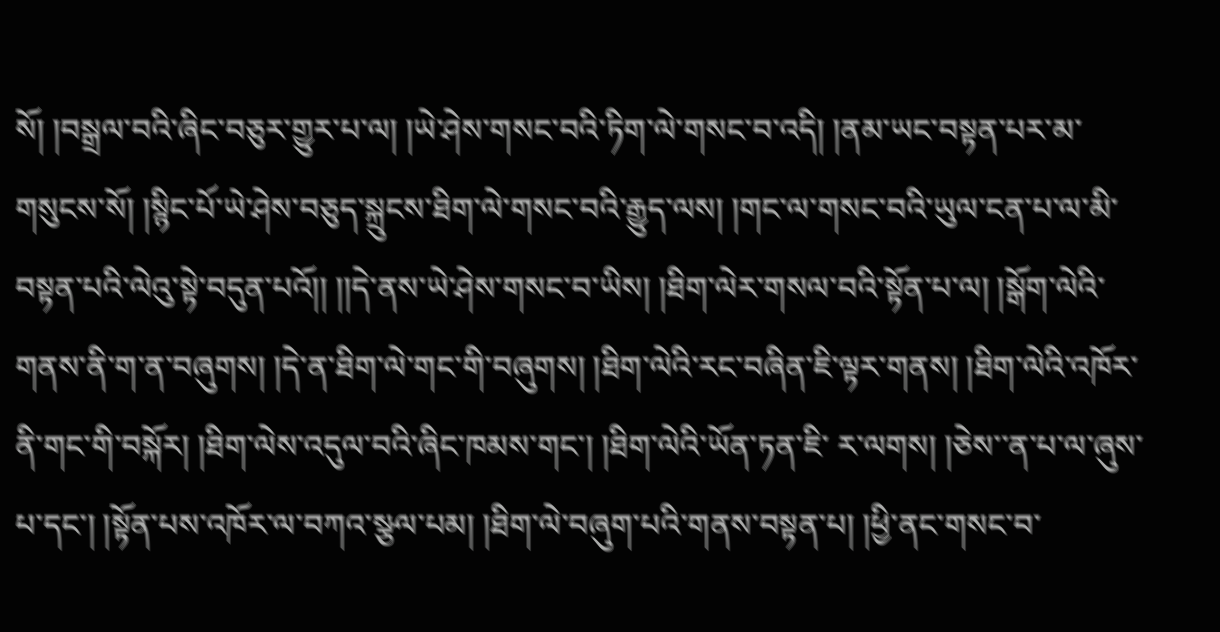སོ། །བསྒྲལ་བའི་ཞིང་བཅུར་གྱུར་པ་ལ། །ཡེ་ཤེས་གསང་བའི་ཏིག་ལེ་གསང་བ་འདི། །ནམ་ཡང་བསྟན་པར་མ་གསུངས་སོ། །སྙིང་པོ་ཡེ་ཤེས་བཅུད་སྐྲུངས་ཐིག་ལེ་གསང་བའི་རྒྱུད་ལས། །གང་ལ་གསང་བའི་ཡུལ་ངན་པ་ལ་མི་བསྟན་པའི་ལེའུ་སྟེ་བདུན་པའོ།། །།དེ་ནས་ཡེ་ཤེས་གསང་བ་ཡིས། །ཐིག་ལེར་གསལ་བའི་སྟོན་པ་ལ། །སྒོག་ལེའི་གནས་ནི་ག་ན་བཞུགས། །དེ་ན་ཐིག་ལེ་གང་གི་བཞུགས། །ཐིག་ལེའི་རང་བཞིན་ཇི་ལྟར་གནས། །ཐིག་ལེའི་འཁོར་ནི་གང་གི་བསྐོར། །ཐིག་ལེས་འདུལ་བའི་ཞིང་ཁམས་གང་། །ཐིག་ལེའི་ཡོན་ཏན་ཇི་ ར་ལགས། །ཅེས་་ན་པ་ལ་ཞུས་པ་དང་། །སྟོན་པས་འཁོར་ལ་བཀའ་སྩལ་པམ། །ཐིག་ལེ་བཞུག་པའི་གནས་བསྟན་པ། །ཕྱི་ནང་གསང་བ་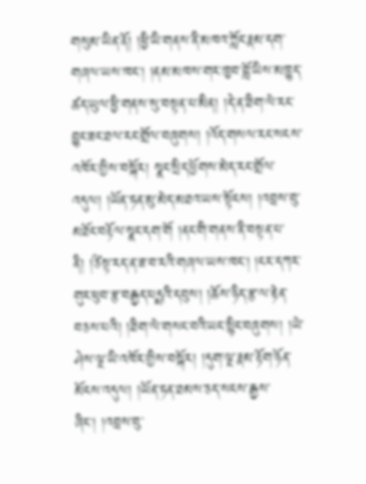གསུམ་ཡིན་ནོ། །ཕྱི་ཡི་གནས་ནི་མཁའ་ཀློང་རྣམ་དག་གཞལ་ཡས་ཁང་། །ནམ་མཁས་གར་ཁྱབ་བློ་ཡིས་མཁྱུད་ཚད་ཡུལ་ཕྱི་གནས་སུ་བསྟན་པ་མིན། །དེ་ན་ཐིག་ལེ་རང་བྱུང་ཟང་ཐལ་རང་གྲོལ་བཞུགས། །འོད་གསལ་རང་སངས་འཁོར་གྱིས་བསྐོར། སྣང་སྲིད་ཕྱོགས་མེད་རང་གྲོལ་འདུལ། །ཡོན་ཏན་མུ་མེད་མཐའ་ཡས་སྟོངས། །འབྲས་བུ་མཐོང་བརྟོལ་སྣང་དག་གོ །ནང་གི་གནས་ནི་བསྟན་པ་ནི། །ཙིསྟ་རད་ན་ཟ་བ་རའི་གཞལ་ཡས་ཁང་། །ངར་དཀར་གུར་ཕུབ་རྩ་བརྒྱད་པདྨའི་དབུས། །ཆོས་ཉིད་རྩ་ལ་རྟེན་བཅས་པའི། །ཐིག་ལེ་གསང་བའི་ཡང་སྙིང་བཞུགས། །ཡེ་ཤེས་ལྔ་ཡི་འཁོར་གྱིས་བསྐོར། །དུག་ལྔ་རྣམ་རྟོག་ཉོན་མོངས་འདུལ། །ཡོན་ཏན་ཐམས་ཅད་སངས་རྒྱས་ཞིང་། །འབྲས་བུ་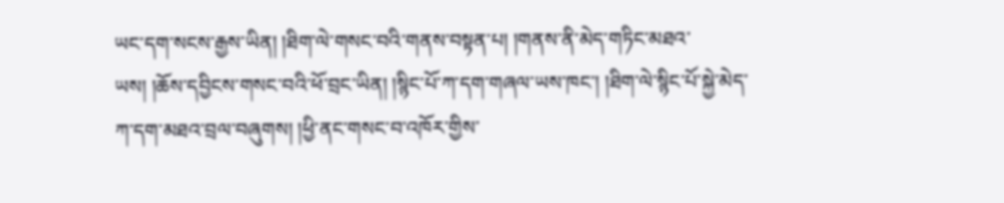ཡང་དག་སངས་རྒྱས་ཡིན། །ཐིག་ལེ་གསང་བའི་གནས་བསྟན་པ། །གནས་ནི་མེད་གཏིང་མཐའ་ཡས། །ཆོས་དབྱིངས་གསང་བའི་ཕོ་བྲང་ཡིན། །སྙིང་པོ་ཀ་དག་གཞལ་ཡས་ཁང་། །ཐིག་ལེ་སྙིང་པོ་སྐྱེ་མེད་ཀ་དག་མཐའ་བྲལ་བཞུགས། །ཕྱི་ནང་གསང་བ་འཁོར་གྱིས་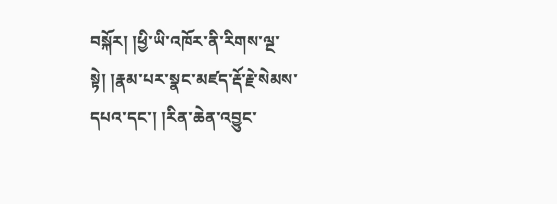བསྐོར། །ཕྱི་ཡི་འཁོར་ནི་རིགས་ལྔ་སྟེ། །རྣམ་པར་སྣང་མཛད་རྡོ་རྗེ་སེམས་དཔའ་དང་། །རིན་ཆེན་འབྱུང་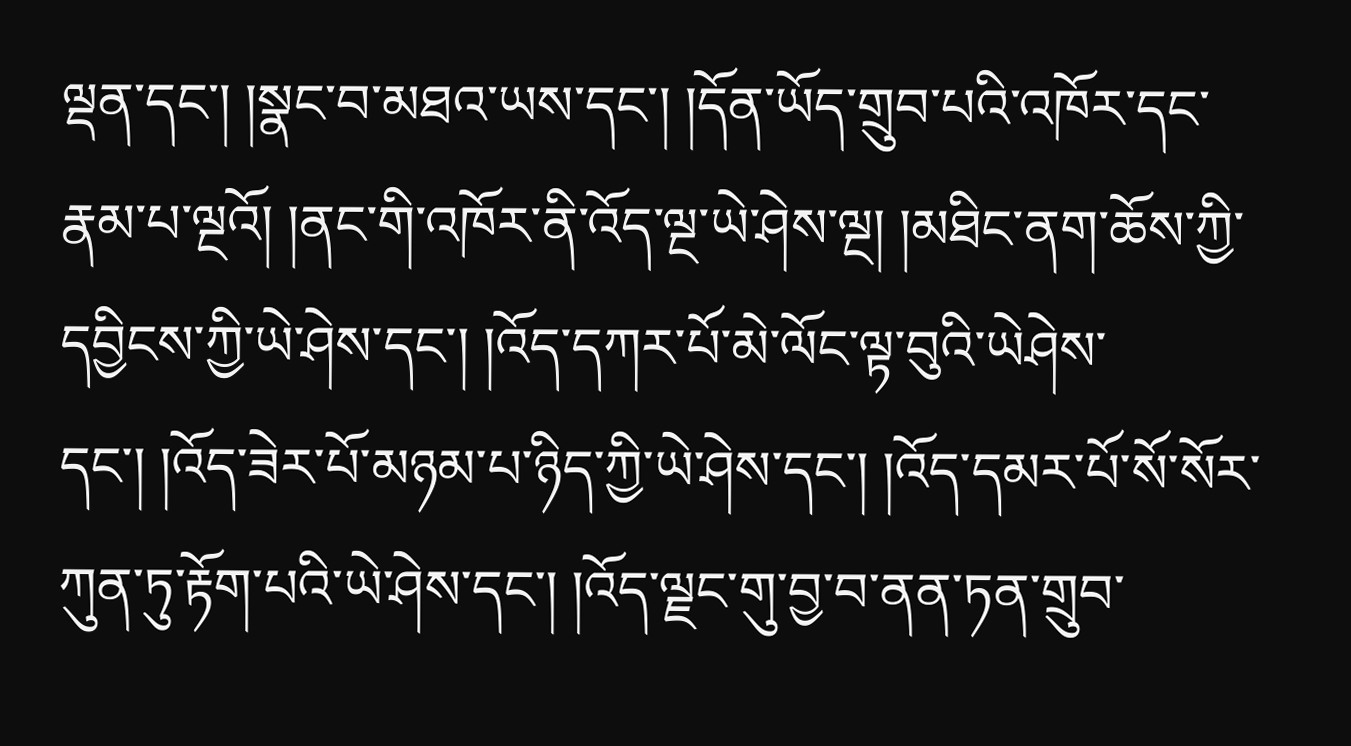ལྡན་དང་། །སྣང་བ་མཐའ་ཡས་དང་། །དོན་ཡོད་གྲུབ་པའི་འཁོར་དང་རྣམ་པ་ལྔའོ། །ནང་གི་འཁོར་ནི་འོད་ལྔ་ཡེ་ཤེས་ལྔ། །མཐིང་ནག་ཆོས་ཀྱི་དབྱིངས་ཀྱི་ཡེ་ཤེས་དང་། །འོད་དཀར་པོ་མེ་ལོང་ལྟ་བུའི་ཡེཤེས་དང་། །འོད་ཟེར་པོ་མཉམ་པ་ཉིད་ཀྱི་ཡེ་ཤེས་དང་། །འོད་དམར་པོ་སོ་སོར་ཀུན་ཏུ་རྟོག་པའི་ཡེ་ཤེས་དང་། །འོད་ལྗང་གུ་བྱ་བ་ནན་ཏན་གྲུབ་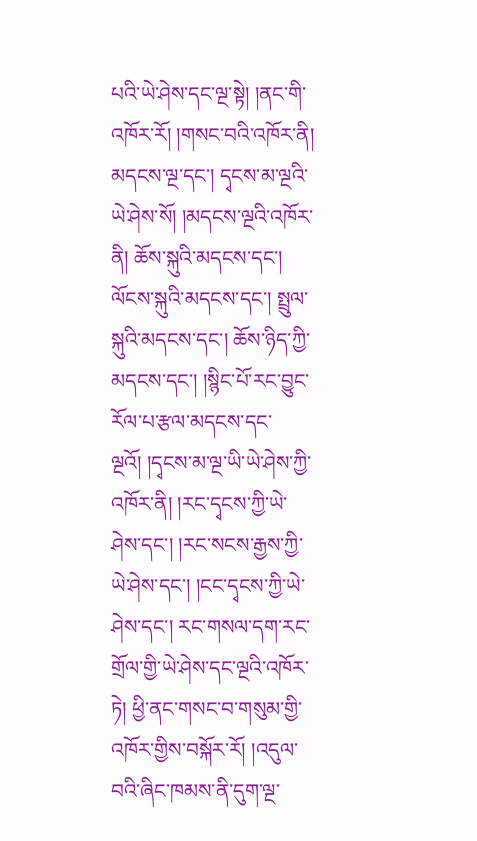པའི་ཡེ་ཤེས་དང་ལྔ་སྟེ། །ནང་གི་འཁོར་རོ། །གསང་བའི་འཁོར་ནི། མདངས་ལྔ་དང་། དྭངས་མ་ལྔའི་ཡེ་ཤེས་སོ། །མདངས་ལྔའི་འཁོར་ནི། ཆོས་སྐུའི་མདངས་དང་། ལོངས་སྐུའི་མདངས་དང་། སྤྲུལ་སྐུའི་མདངས་དང་། ཆོས་ཉིད་ཀྱི་མདངས་དང་། །སྙིང་པོ་རང་བྱུང་རོལ་པ་རྩལ་མདངས་དང་ལྔའོ། །དྭངས་མ་ལྔ་ཡི་ཡེ་ཤེས་ཀྱི་འཁོར་ནི། །རང་དྭངས་ཀྱི་ཡེ་ཤེས་དང་། །རང་སངས་རྒྱས་ཀྱི་ཡེ་ཤེས་དང་། །ངང་དྭངས་ཀྱི་ཡེ་ཤེས་དང་། རང་གསལ་དག་རང་གྲོལ་གྱི་ཡེ་ཤེས་དང་ལྔའི་འཁོར་ཏེ། ཕྱི་ནང་གསང་བ་གསུམ་གྱི་འཁོར་གྱིས་བསྐོར་རོ། །འདུལ་བའི་ཞིང་ཁམས་ནི་དུག་ལྔ་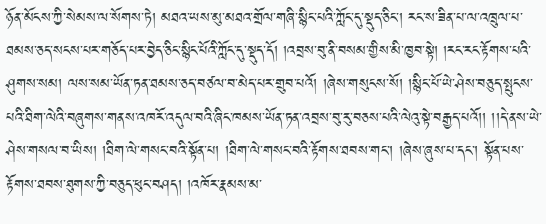ཉོན་མོངས་ཀྱི་སེམས་ལ་སོགས་ཏེ། མཐའ་ཡས་མུ་མཐའ་གྲོལ་གཞི་སྙིང་པའི་ཀློང་དུ་སྡུད་ཅིང་། རང་ས་ཟིན་པ་ལ་འཁྲུལ་པ་ཐམས་ཅད་སངས་པར་གཅོད་པར་བྱེད་ཅིང་སྙིང་པོའི་ཀློང་དུ་སྡུད་དོ། །འབྲས་བུ་ནི་བསམ་གྱིས་མི་ཁྱབ་སྟེ། །རང་རང་རྟོགས་པའི་ཤུགས་སམ། ལས་སམ་ཡོན་ཏན་ཐམས་ཅད་བཙལ་བ་མེད་པར་གྲུབ་པའོ། །ཞེས་གསུངས་སོ། །སྙིང་པོ་ཡེ་ཤེས་བཅུད་སྤུངས་པའི་ཐིག་ལེའི་བཞུགས་གནས་འཁརོ་འདུལ་བའི་ཞིང་ཁམས་ཡོན་ཏན་འབྲས་བུ་རུ་བཅས་པའི་ལེའུ་སྟེ་བརྒྱད་པའོ།། །།དེ་ནས་ཡེ་ཤེས་གསལ་བ་ཡིས། །ཐིག་ལེ་གསང་བའི་སྟོན་པ། །ཐིག་ལེ་གསང་བའི་རྟོགས་ཐབས་གང་། །ཞེས་ཞུས་པ་དང་། སྟོན་པས་རྟོགས་ཐབས་ཐུགས་ཀྱི་བཅུད་ཕུང་བཤད། །འཁོར་རྣམས་མ་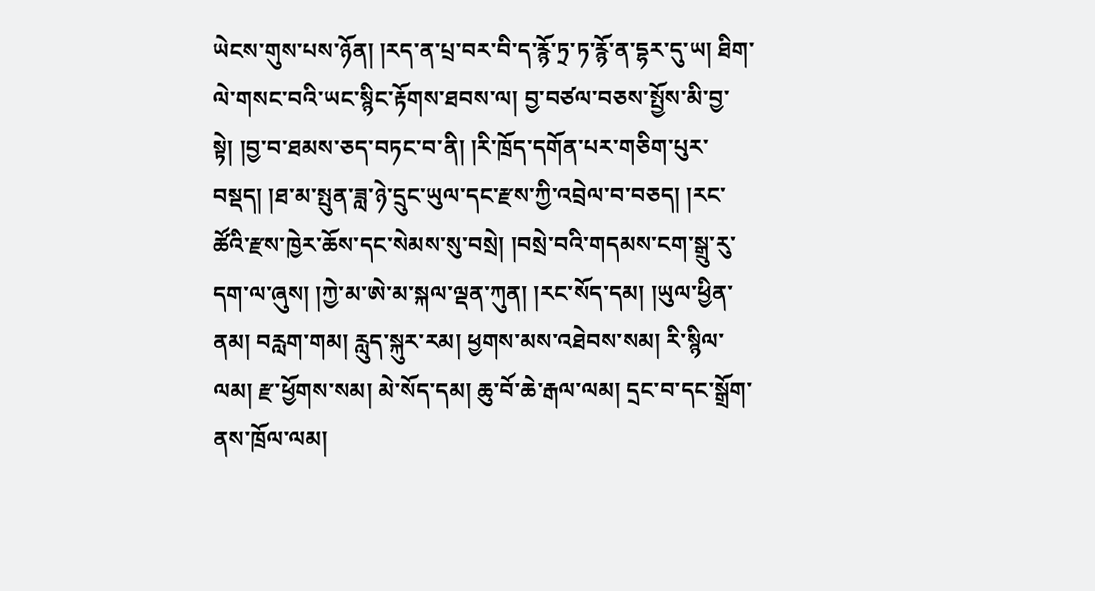ཡེངས་གུས་པས་ཉོན། །རད་ན་པྲ་བར་བི་ད་རྙོ་ཏྲ་ཏ་རྙོ་ན་དྷར་དུ་ཡ། ཐིག་ལེ་གསང་བའི་ཡང་སྙིང་རྟོགས་ཐབས་ལ། བྱ་བཙལ་བཅས་སྤྱོས་མི་བྱ་སྟེ། །བྱ་བ་ཐམས་ཅད་བཏང་བ་ནི། །རི་ཁྲོད་དགོན་པར་གཅིག་པུར་བསྡད། །ཐ་མ་སྤུན་ཟླ་ཉེ་དྲུང་ཡུལ་དང་རྫས་ཀྱི་འབྲེལ་བ་བཅད། །རང་ཚོའི་རྫས་ཁྱེར་ཆོས་དང་སེམས་སུ་བསྲེ། །བསྲེ་བའི་གདམས་ངག་སྒྲུ་རུ་དག་ལ་ཞུས། །ཀྱེ་མ་ཨེ་མ་སྐལ་ལྡན་ཀུན། །རང་སོད་དམ། །ཡུལ་ཕྱིན་ནམ། བརླག་གམ། རླུད་སྐུར་རམ། ཕྱགས་མས་འཐེབས་སམ། རི་སྙིལ་ལམ། རྫ་ཕྱོགས་སམ། མེ་སོད་དམ། ཆུ་བོ་ཆེ་རྒལ་ལམ། དྲང་བ་དང་སྒྲོག་ནས་ཁྲོལ་ལམ།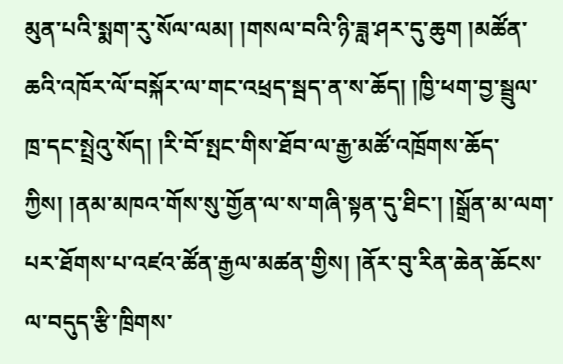མུན་པའི་སྨག་རུ་སོལ་ལམ། །གསལ་བའི་ཉི་ཟླ་ཤར་དུ་ཆུག །མཚོན་ཆའི་འཁོར་ལོ་བསྐོར་ལ་གང་འཕྲད་སྦད་ན་ས་ཆོད། །ཁྱི་ཕག་བྱ་སྦྲུལ་ཁྲ་དང་སྤྲེའུ་སོད། །རི་བོ་སྤང་གིས་ཐོབ་ལ་རྒྱ་མཚོ་འཁྲོགས་ཆོད་ཀྱིས། །ནམ་མཁའ་གོས་སུ་གྱོན་ལ་ས་གཞི་སྟན་དུ་ཐིང་། །སྒྲོན་མ་ལག་པར་ཐོགས་པ་འཛའ་ཚོན་རྒྱལ་མཚན་གྱིས། །ནོར་བུ་རིན་ཆེན་ཆོངས་ལ་བདུད་རྩི་ཁྲིགས་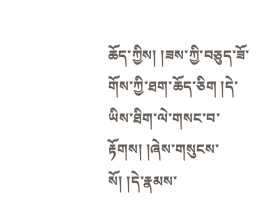ཆོད་ཀྱིས། །ཟས་ཀྱི་བཅུད་ཟོ་གོས་ཀྱི་ཐག་ཆོད་ཅིག །དེ་ཡིས་ཐིག་ལེ་གསང་བ་རྟོགས། །ཞེས་གསུངས་སོ། །དེ་རྣམས་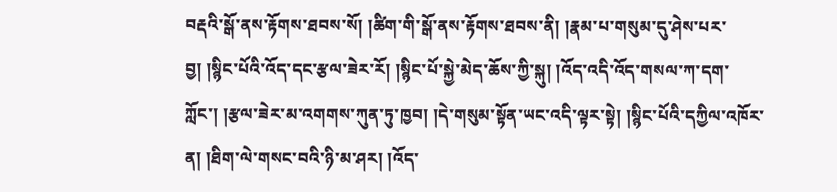བརྡའི་སྒོ་ནས་རྟོགས་ཐབས་སོ། །ཚིག་གི་སྒོ་ནས་རྟོགས་ཐབས་ནི། །རྣམ་པ་གསུམ་དུ་ཤེས་པར་བྱ། །སྙིང་པོའི་འོད་དང་རྩལ་ཟེར་རོ། །སྙིང་པོ་སྐྱེ་མེད་ཆོས་ཀྱི་སྐུ། །འོད་འདི་འོད་གསལ་ཀ་དག་ཀློང་། །རྩལ་ཟེར་མ་འགགས་ཀུན་ཏུ་ཁྱབ། །དེ་གསུམ་སྟོན་ཡང་འདི་ལྟར་སྟེ། །སྙིང་པོའི་དཀྱིལ་འཁོར་ན། །ཐིག་ལེ་གསང་བའི་ཉི་མ་ཤར། །འོད་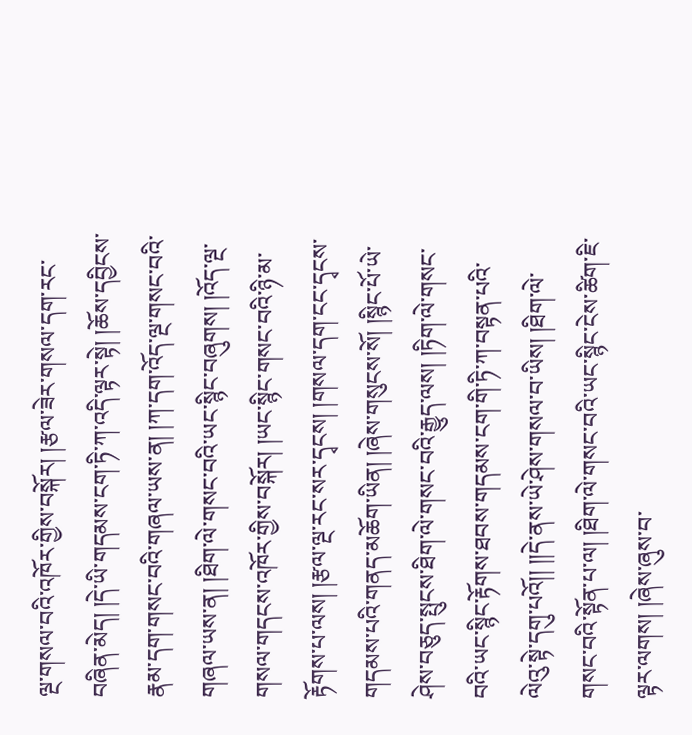ལྔ་གསལ་བའི་འཁོར་གྱིས་བསྐོར། །རྩལ་ཟེར་གསལ་དག་རང་བཞིན་མེད། །དེ་ཡི་གདམས་ངག་ཏི་ཀ་འདི་ལྟར་སྟེ། །ཆོས་དབྱིངས་རྣམ་དག་གསང་བའི་གཞལ་ཡས་ན། །ཀ་དག་འོད་ལྔ་གསང་བའི་གཞལ་ཡས་ན། །ཐིག་ལེ་གསང་བའི་ཡང་སྙིང་བཞུགས། །འོད་ལྔ་གསལ་གདངས་འཁོར་གྱིས་བསྐོར། །ཡང་སྙིང་གསང་བའི་ཉི་མ་རྟོགས་པ་ལས། །རྩལ་ལྔ་རང་སར་དྭངས། །གསལ་དག་ངང་དྭངས་གདམས་པའི་གནད་མཆོག་ཡིན། །ཞེས་གསུངས་སོ། །སྙིང་པོ་ཡེ་ཤེས་བཅུད་སྤུངས་ཐིག་ལེ་གསང་བའི་རྒྱུད་ལས། །ཏིག་ལེ་གསང་བའི་ཡང་སྙིང་རྟོགས་ཐབས་གདམས་ངག་གི་ཏི་ཀ་བསྟན་པའི་ལེའུ་སྟེ་དགུ་པའོ།། །།དེ་ནས་ཡེ་ཤེས་གསལ་བ་ཡིས། །ཐིག་ལེ་གསང་བའི་སྟོན་པ་ལ། །ཐིག་ལེ་གསང་བའི་ཡང་སྙིང་ངེས་ཚིག་ཇི་ལྟར་ལགས། །ཞེས་ཞུས་བ་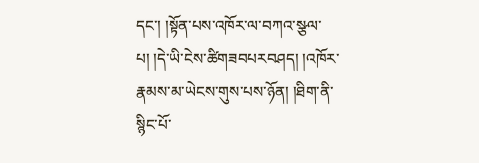དང་། །སྟོན་པས་འཁོར་ལ་བཀའ་སྩལ་པ། །དེ་ཡི་ངེས་ཚིགཟབཔརབཤད། །འཁོར་རྣམས་མ་ཡེངས་གུས་པས་ཉོན། །ཐིག་ནི་སྙིང་པོ་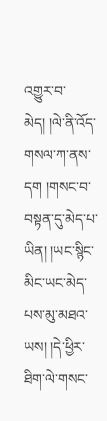འགྱུར་བ་མེད། །ལེ་ནི་འོད་གསལ་ཀ་ནས་དག །གསང་བ་བསྟན་དུ་མེད་པ་ཡིན། །ཡང་སྙིང་མིང་ཡང་མེད་པས་མུ་མཐའ་ཡས། །དེ་ཕྱིར་ཐིག་ལེ་གསང་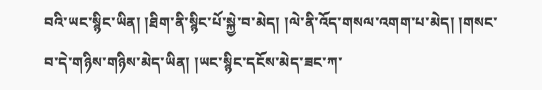བའི་ཡང་སྙིང་ཡིན། །ཐིག་ནི་སྙིང་པོ་སྐྱེ་བ་མེད། །ལེ་ནི་འོད་གསལ་འགག་པ་མེད། །གསང་བ་དེ་གཉིས་གཉིས་མེད་ཡིན། །ཡང་སྙིང་དངོས་མེད་ཟང་ཀ་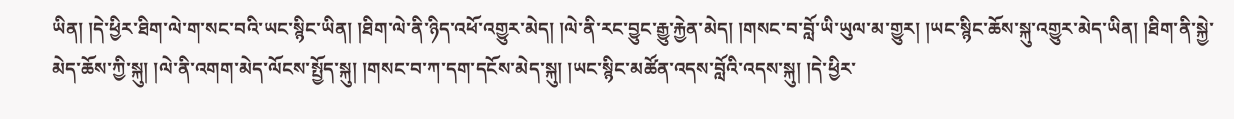ཡིན། །དེ་ཕྱིར་ཐིག་ལེ་ག་སང་བའི་ཡང་སྙིང་ཡིན། །ཐིག་ལེ་ནི་ཉིད་འཕོ་འགྱུར་མེད། །ལེ་ནི་རང་བྱུང་རྒྱུ་རྐྱེན་མེད། །གསང་བ་བློ་ཡི་ཡུལ་མ་གྱུར། །ཡང་སྙིང་ཆོས་སྐུ་འགྱུར་མེད་ཡིན། །ཐིག་ནི་སྐྱེ་མེད་ཆོས་ཀྱི་སྐུ། །ལེ་ནི་འགག་མེད་ལོངས་སྤྱོད་སྐུ། །གསང་བ་ཀ་དག་དངོས་མེད་སྐུ། །ཡང་སྙིང་མཚོན་འདས་བློའི་འདས་སྐུ། །དེ་ཕྱིར་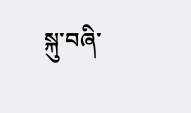སྐུ་བཞི་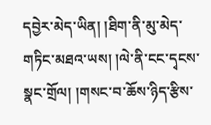དབྱེར་མེད་ཡིན། །ཐིག་ནི་མུ་མེད་གཏིང་མཐའ་ཡས། །ལེ་ནི་ངང་དྭངས་སྣང་གྲོལ། །གསང་བ་ཆོས་ཉིད་རྩིས་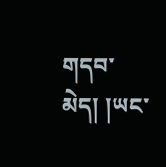གདབ་མེད། །ཡང་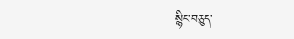སྙིང་བཅུད་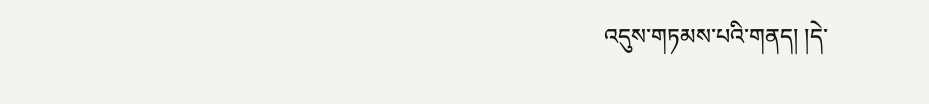འདུས་གཏམས་པའི་གནད། །དེ་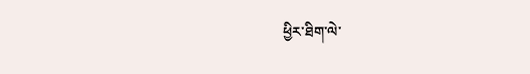ཕྱིར་ཐིག་ལེ་